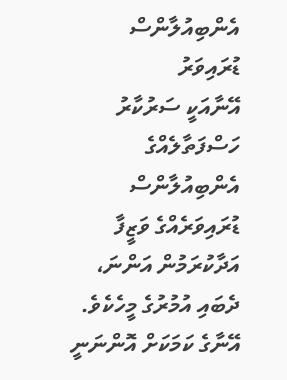އެންބިއުލާންސް ޑުރައިވަރު
އޭނާއަކީ ސަރުކާރު ހަސްފަތާލެއްގެ އެންބިއުލާންސް ޑުރައިވަރެއްގެ ވަޒީފާ އަދާކުރަމުން އަންނަ، ދެބައި އުމުރުގެ މީހެކެވެ. އޭނާގެ ކަމަކަށް އޮންނަނީ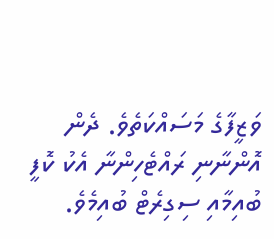ވަޒީފާގެ މަސައްކަތެވެ. ދެން އޮންނާނި ރައްޓެހިންނާ އެކު ކޮފީ ބުއިމާއި ސިގިރެޓް ބުއިމެވެ.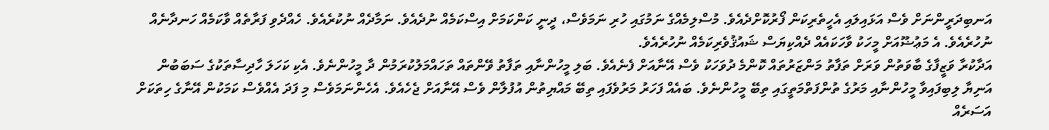އަނބިދަރީންނަށް ވެސް އަޅައިލައި އެހީތެރިކަން ފޯރުކޮށްދެއެވެ. މުސްލިމެއްގެ ނަމުގައި ހުރި ނަމަވެސް، ދީނީ ކަންކަމަށް އިސްކަމެއް ނުދެއެވެ. ނަމާދެއް ނުކުރެއެވެ. ހެއްދެވި ފަރާތެއް ވާކަމެއް ހަނދާނެއް ނުހުރެއެވެ. އެ މަޢުޟޫއަށް މީހަކު ވާހަކައެއް ދެއްކިޔަސް ޝައުޤުވެރިކަމެއް ނުހުރެއެވެ.
އަދާކުރާ ވަޒީފާގެ ބާވަތުން ވަރަށް ތަފާތު މަންޒަރުތައް ކޮންމެ ދުވަހަކު ވެސް އޭނާއަށް ފެނެއެވެ. ބަލި މީހުންނާއި ތަފާތު ވޭންތައް ތަހައްމަލުކުރަމުން ދާ މީހުންނެވެ. އެކި ކަހަލަ ހާދިސާތަކުގެ ސަބަބުން އަނިޔާ ލިބިފައިވާ މީހުންނާއި މަރުގެ ތުންފަތްމަތީގައި ތިބޭ މީހުންނެވެ. ބައެއް ފަހަރު މަރުވެފައި ތިބޭ މައްޔިތުން އުފުލާން ވެސް އޭނާއަށް ޖެހެއެވެ. އެހެންނަމަވެސް މި ފަދަ އެއްވެސް ކަމަކުން އޭނާގެ ހިތަކަށް އަސަރެއް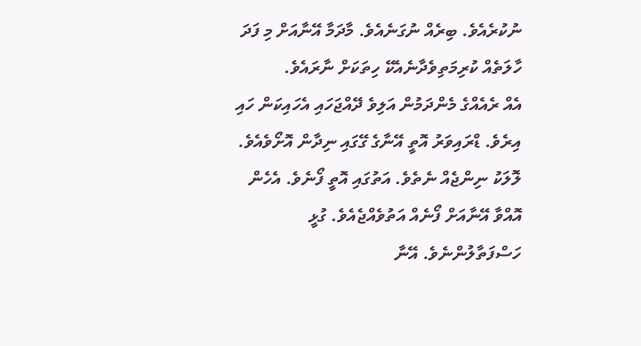ނުކުރެއެވެ. ބިރެއް ނުގަނެއެވެ. މާދަމާ އޭނާއަށް މި ފަދަ ހާލަތެއް ކުރިމަތިވެދާނެއެކޭ ހިތަކަށް ނާރައެވެ.
އެއް ރެއެއްގެ މެންދަމުން އަލިވެ ދޭއްޖަހައި އެހައިކަން ހައި އިރެވެ. ޑްރައިވަރު އޮތީ އޭނާގެ ގޭގައި ނިދާން އޮށޯވެއެވެ. ލޮލަކު ނިންޖެއް ނެތެވެ. އަތުގައި އޮތީ ފޯނެވެ. އެހެން އޮއްވާ އޭނާއަށް ފޯނެއް އަތުވެއްޖެއެވެ. ގުޅީ ހަސްފަތާލުންނެވެ. އޭނާ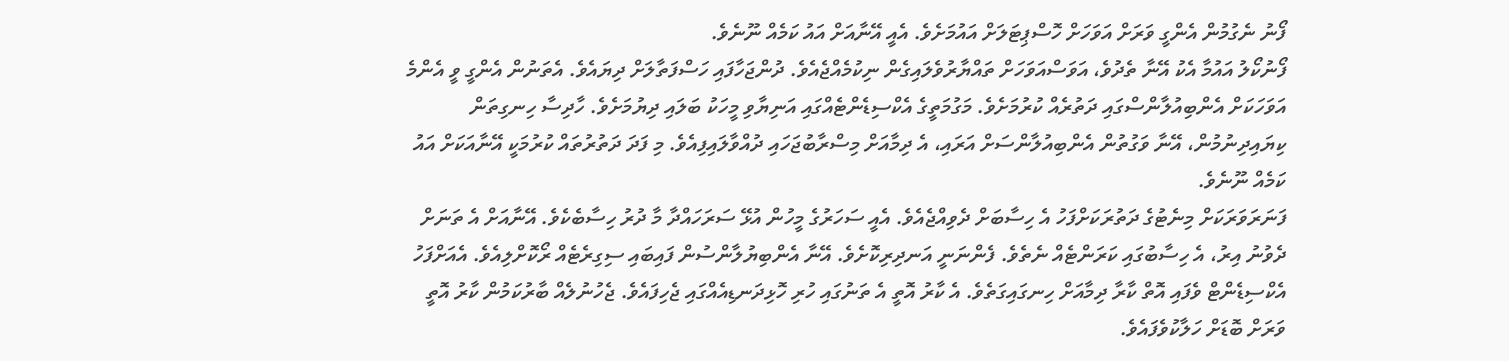ފޯނު ނެގުމުން އެންގީ ވަރަށް އަވަހަށް ހޮސްޕިޓަލަށް އައުމަށެވެ. އެއީ އޭނާއަށް އައު ކަމެއް ނޫނެވެ.
ފޯނުކޯލު އައުމާ އެކު އޭނާ ތެދުވެ، އަވަސްއަވަހަށް ތައްޔާރުވެލައިގެން ނިކުމެއްޖެއެވެ. ދުންޖަހާފައި ހަސްފަތާލަށް ދިޔައެވެ. އެތަނުން އެންގީ ވީ އެންމެ އަވަހަކަށް އެންބިއުލާންސްގައި ދަތުރެއް ކުރުމަށެވެ. މަގުމަތީގެ އެކްސިޑެންޓެއްގައި އަނިޔާވި މީހަކު ބަލައި ދިޔުމަށެވެ. ހާދިސާ ހިނގިތަން ކިޔައިދިނުމުން، އޭނާ ވަގުތުން އެންބިއުލާންސަށް އަރައި، އެ ދިމާއަށް މިސްރާބުޖަހައި ދުއްވާލައިފިއެވެ. މި ފަދަ ދަތުރުތައް ކުރުމަކީ އޭނާއަކަށް އައު ކަމެއް ނޫނެވެ.
ފަނަރަވަރަކަށް މިނެޓުގެ ދަތުރަކަށްފަހު އެ ހިސާބަށް ދެވިއްޖެއެވެ. އެއީ ސަހަރުގެ މީހުން އުޅޭ ސަރަހައްދާ މާ ދުރު ހިސާބެކެވެ. އޭނާއަށް އެ ތަނަށް ދެވުނު އިރު، އެ ހިސާބުގައި ކަރަންޓެއް ނެތެވެ. ފެންނަނީ އަނދިރިކޮށެވެ. އޭނާ އެންބިޔުލާންސުން ފައިބައި ސިގިރެޓެއް ރޯކޮށްލިއެވެ. އެއަށްފަހު އެކްސިޑެންޓް ވެފައި އޮތް ކާރާ ދިމާއަށް ހިނގައިގަތެވެ. އެ ކާރު އޮތީ އެ ތަނުގައި ހުރި ހޮޅިދަނޑިއެއްގައި ޖެހިފައެވެ. ޖެހުނުލެއް ބާރުކަމުން ކާރު އޮތީ ވަރަށް ބޮޑަށް ހަލާކުވެފައެވެ.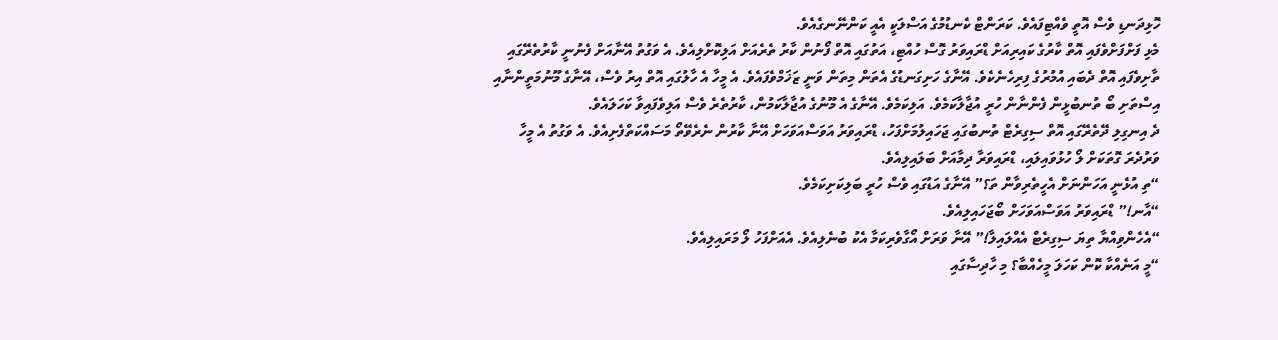ހޮޅިދަނޑި ވެސް އޮތީ ވެއްޓިފައެވެ. ކަރަންޓް ކެނޑުމުގެ އަސްލަކީ އެއީ ކަންނޭނގެއެވެ.
މެޅި ފަށްފަށްވެފައި އޮތް ކާރުގެ ކައިރިއަށް ޑްރައިވަރު ގޮސް ހުއްޓި، އަތުގައި އޮތް ފޯނުން ކާރު ތެރެއަށް އަލިކޮށްލިއެވެ. އެ ވަގުތު އޭނާއަށް ފެނުނީ ކާރުތެރޭގައި ތާށިވެފައި އޮތް ދެބައި އުމުރުގެ ފިރިހެނެކެވެ. އޭނާގެ ހަށިގަނޑުގެ އެތަން މިތަން ވަނީ ޒަޚަމްވެފައެވެ. އެ މީހާ އެ ހާލުގައި އޮތް އިރު ވެސް، އޭނާގެ މޫނުމަތީންނާއި އިސްތަށި ބޯ ތުނބުޅީން ފެންނާން ހުރީ އުޖާލާކަމެވެ. އަލިކަމެވެ. އޭނާގެ އެ މޫނުގެ އުޖާލާކަމުން، ކާރުތެރެ ވެސް އަލިވެފައިވާ ކަހަލައެވެ.
ދެ އިނގިލި ދޭތެރޭގައި އޮތް ސިގިރެޓް ތުނބުގައި ޖަހައިލުމަށްފަހު، ޑްރައިވަރު އަވަސްއަވަހަށް އޭނާ ކާރުން ނެރެވޭތޯ މަސައްކަތްފެށިއެވެ. އެ ވަގުތު އެ މީހާ ވަރުދެރަ ގޮތަކަށް ލޯ ހުޅުވައިލައި، ޑްރައިވަރާ ދިމާއަށް ބަލައިލިއެވެ.
“ތި އުޅެނީ އަހަންނަށް އެހީތެރިވާން ތަ؟” އޭނާގެ އަޑުގައި ވެސް ހުރީ ބަލިކަށިކަމެވެ.
“އާނ!” ޑްރައިވަރު އަވަސްއަވަހަށް ބޯޖަހައިލިއެވެ.
“އެހެންވިއްޔާ ތިޔަ ސިގިރެޓް އެއްލައިލާ!” އޭނާ ވަރަށް އޯގާވެރިކަމާ އެކު ބުނެލިއެވެ. އެއަށްފަހު ލޯ މަރައިލިއެވެ.
“މީ އަނެއްކާ ކޮން ކަހަލަ މީހެއްބާ؟ މި ހާދިސާގައި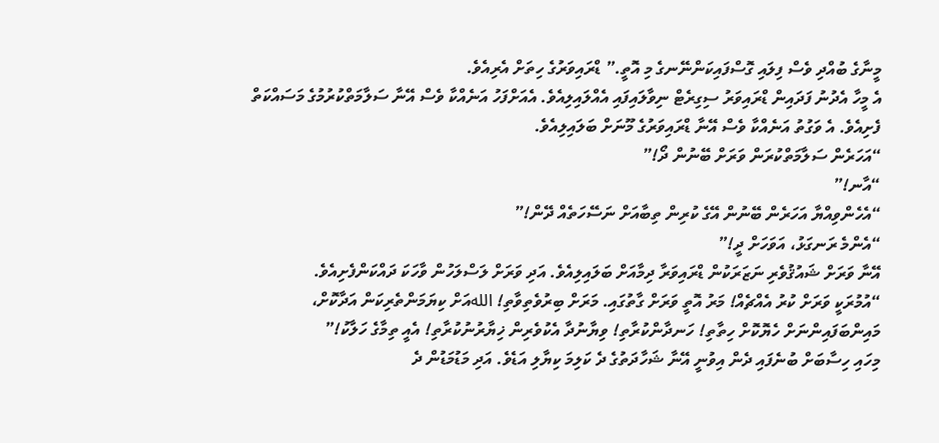މީނާގެ ބުއްދި ވެސް ފިލައި ގޮސްފައިކަންނޭނގެ މި އޮތީ.” ޑްރައިވަރުގެ ހިތަށް އެރިއެވެ.
އެ މީހާ އެދުނު ފަދައިން ޑްރައިވަރު ސިގިރެޓް ނިވާލައިފައި އެއްލައިލިއެވެ. އެއަށްފަހު އަނެއްކާ ވެސް އޭނާ ސަލާމަތްކުރުމުގެ މަސައްކަތް ފެށިއެވެ. އެ ވަގުތު އަނެއްކާ ވެސް އޭނާ ޑްރައިވަރުގެ މޫނަށް ބަލައިލިއެވެ.
“އަހަރެން ސަލާމަތްކުރަން ވަރަށް ބޭނުން ދޯ!”
“އާނ!”
“އެހެންވިއްޔާ އަހަރެން ބޭނުން އޭގެ ކުރިން ތިބާއަށް ނަސޭހަތެއް ދޭން!”
“އެންމެ ރަނގަޅު، އަވަހަށް ދީ!”
އޭނާ ވަރަށް ޝައުޤުވެރި ނަޒަރަކުން ޑްރައިވަރާ ދިމާއަށް ބަލައިލިއެވެ. އަދި ވަރަށް ލަސްލަހުން ވާހަކަ ދައްކަންފެށިއެވެ.
“އުމުރަކީ ވަރަށް ކުރު އެއްޗެއް! މަރު އޮތީ ވަރަށް ގާތުގައި. މަރަށް ބިރުވެތިވާތި! اللهއަށް ކިޔަމަންތެރިކަން އަދާކޮށް، މައިންބަފައިންނަށް ހެޔޮކޮށް ހިތާތި! ހަނދާންކުރާތި! ވިޔާނުދާ އެކުވެރިން ޚިޔާރުނުކުރާތި! އެއީ ތިމާގެ ހަލާކު!”
މިހައި ހިސާބަށް ބުނެފައި ދެން އިވުނީ އޭނާ ޝަހާދަތުގެ ދެ ކަލިމަ ކިޔާލި އަޑެވެ. އަދި މަޑުމަޑުން ދެ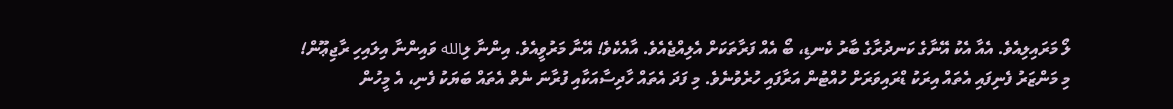ލޯ މަރައިލިއެވެ. އެއާ އެކު އޭނާގެ ކަނދުރާގެ ބާރު ކެނޑި، ބޯ އެއް ފަރާތަކަށް އެލިއްޖެއެވެ. އާއެކެވެ! އޭނާ މަރުވީއެވެ. އިންނާ ލިالله ވައިންނާ އިލައިހި ރާޖިޢޫން!
މި މަންޒަރު ފެނިފައި އެތައް އިރަކު ޑްރައިވަރަށް ހުއްޓުން އަރާފައި ހުރެވުނެވެ. މި ފަދަ އެތައް ހާދިސާއަކާއި ފުރާނަ ނެތް އެތައް ބަޔަކު ފެނި، އެ މީހުން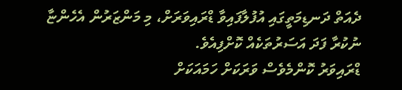ދެއަތް ދަނޑިމަތީގައި އުފުލާފައިވާ ޑްރައިވަރަށް، މި މަންޒަރުން އެހެންޏާ ނުކުރާ ފަދަ އަސަރުތަކެއް ކޮށްފިއެވެ.
ޑްރައިވަރު ކޮންމެވެސް ވަރަކަށް ހަމައަކަށް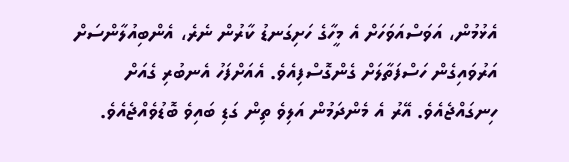އެޅުމުން، އަވަސްއަވަހަށް އެ މީހާގެ ހަށިގަނޑު ކާރުން ނެރެ، އެންބިއުލާންސަށް އަރުވައިގެން ހަސްފަތާލަށް ގެންގޮސްފިއެވެ. އެއަށްފަހު އެނބުރި ގެއަށް ހިނގައްޖެއެވެ. އޭރު އެ މެންދަމުން އަލިވެ ތިން ގަޑި ބައިވެ ބޮޑުވެއްޖެއެވެ.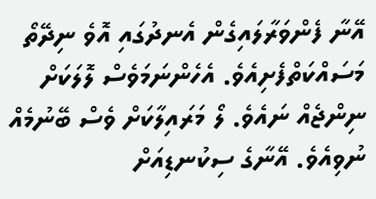އޭނާ ފެންވަރާލައިގެން އެނދުގައި އޮވެ ނިދޭތޯ މަސައްކަތްފެށިއެވެ. އެހެންނަމަވެސް ލޮލަކަށް ނިންޖެއް ނައެވެ. ލޯ މަރައިލާކަށް ވެސް ބޭނުމެއް ނުވިއެވެ. އޭނާގެ ސިކުނޑިއަށް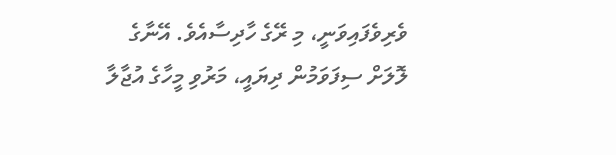ވެރިވެފައިވަނީ، މި ރޭގެ ހާދިސާއެވެ. އޭނާގެ ލޮލަށް ސިފަވަމުން ދިޔައީ، މަރުވި މީހާގެ އުޖާލާ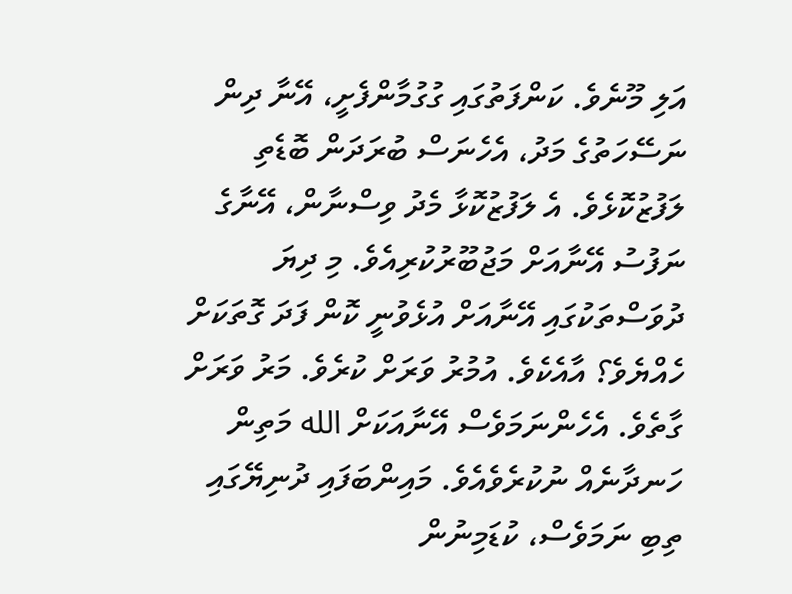އަލި މޫނެވެ. ކަންފަތުގައި ގުގުމާންފެށީ، އޭނާ ދިން ނަސޭހަތުގެ މަދު، އެހެނަސް ބުރަދަން ބޮޑެތި ލަފުޒުކޮޅެވެ. އެ ލަފުޒުކޮޅާ މެދު ވިސްނާން، އޭނާގެ ނަފުސު އޭނާއަށް މަޖުބޫރުކުރިއެވެ. މި ދިޔަ ދުވަސްތަކުގައި އޭނާއަށް އުޅެވުނީ ކޮން ފަދަ ގޮތަކަށް ހެއްޔެވެ؟ އާއެކެވެ. އުމުރު ވަރަށް ކުރެވެ. މަރު ވަރަށް ގާތެވެ. އެހެންނަމަވެސް އޭނާއަކަށް الله މަތިން ހަނދާނެއް ނުކުރެވެއެވެ. މައިންބަފައި ދުނިޔޭގައި ތިބި ނަމަވެސް، ކުޑަމިނުން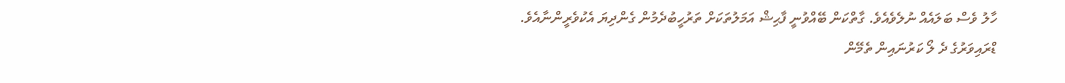ހާލު ވެސް ބަލައެއް ނުލެވެއެވެ. ގާތްކަން ބޭއްވުނީ ފާޙިޝް އަމަލުތަކަށް ތަރުހީބުދެމުން ގެންދިޔަ އެކުވެރީންނާއެވެ.
ޑްރައިވަރުގެ ދެ ލޯ ކަރުނައިން ތެމޭން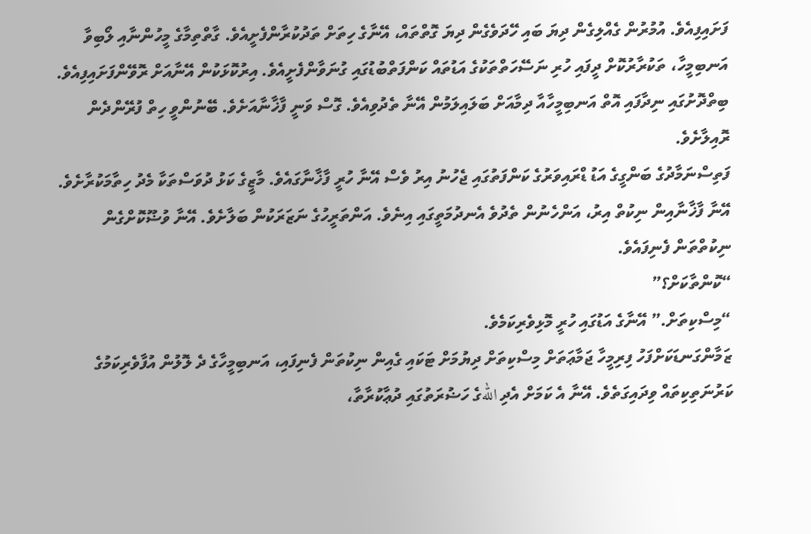ފަށައިފިއެވެ. އުމުރުން ގެއްލިގެން ދިޔަ ބައި ހޭދަވެގެން ދިޔަ ގޮތްތައް، އޭނާގެ ހިތަށް ތަދުކުރާންފެށީއެވެ. ގާތްތިމާގެ މީހުންނާއި ލޯބިވާ އަނބިމީހާ، ތަކުރާރުކޮށް ދީފައި ހުރި ނަސޭހަތްތަކުގެ އަޑުތައް ކަންފަތްބުޑުގައި ގުނަވާންފެށީއެވެ. އިރުކޮޅަކުން އޭނާއަށް ރޮވޭންފަށައިފިއެވެ. ބިތްދޮށުގައި ނިދާފައި އޮތް އަނބިމީހާއާ ދިމާއަށް ބަލައިލަމުން އޭނާ ތެދުވިއެވެ. ގޮސް ވަނީ ފާޚާނާއަށެވެ. ބޭނުންވީ ހިތް ފުރޭންދެން ރޮއިލާށެވެ.
ފަތިސްނަމާދުގެ ބަންގީގެ އަޑު ޑްރައިވަރުގެ ކަންފަތުގައި ޖެހުނު އިރު ވެސް އޭނާ ހުރީ ފާޚާނާގައެވެ. މާޒީގެ ކަޅު ދުވަސްތަކާ މެދު ހިތާމަކުރާށެވެ. އޭނާ ފާޚާނާއިން ނިކުތް އިރު، އަންހެނުން ތެދުވެ އެނދުމަތީގައި އިނެވެ. އަންތަރީހުގެ ނަޒަރަކުން ބަލާށެވެ. އޭނާ ވުޟޫކޮށްގެން ނިކުތްތަން ފެނިފައެވެ.
“ކޮންތާކަށް؟”
“މިސްކިތަށް.” އޭނާގެ އަޑުގައި ހުރީ މޮޅިވެރިކަމެވެ.
ޒަމާންގަނޑަކަށްފަހު ފިރިމީހާ ޖަމާޢަތަށް މިސްކިތަށް ދިޔުމަށް ޓަކައި ގެއިން ނިކުތަން ފެނިފައި، އަނބިމީހާގެ ދެ ލޮލުން އުފާވެރިކަމުގެ ކަރުނަތިކިތައް ވިދައިގަތެވެ. އޭނާ އެ ކަމަށް އެދި اللهގެ ހަޟުރަތުގައި ދުޢާކުރާތާ،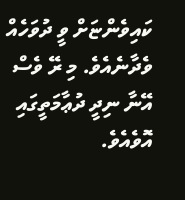ކައިވެންޏަށް ވީ ދުވަހެއް ވެދާނެއެވެ. މި ރޭ ވެސް އޭނާ ނިދީ ދުޢާމަތީގައި އޮވެއެވެ.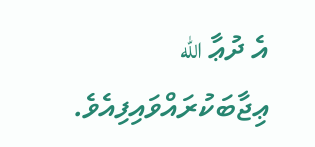އެ ދުޢާ الله ޢިޖާބަކުރައްވައިފިއެވެ.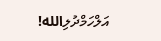އަލްހަމްދުލިالله!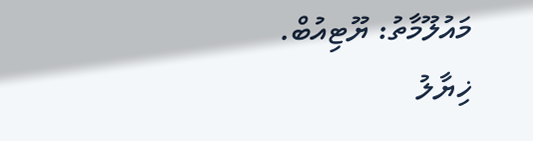މައުލޫމާތު: ޔޫޓިއުބް.
ޚިޔާލު